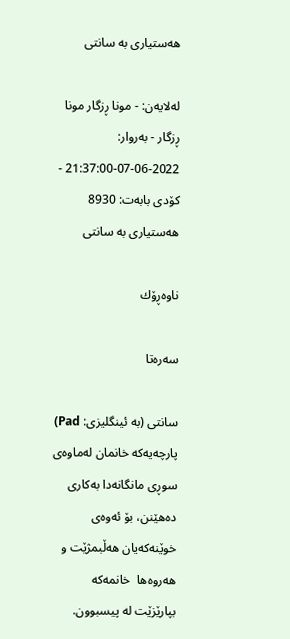هەستیاری بە سانتی

له‌لایه‌ن: - مونا ڕزگار مونا ڕزگار - به‌روار: 2022-06-07-21:37:00 - کۆدی بابەت: 8930
هەستیاری بە سانتی

ناوه‌ڕۆك

سەرەتا

سانتی (بە ئینگلیزی: Pad) پارچەیەکە خانمان لەماوەی سوڕی مانگانەدا بەکاری دەهێنن، بۆ ئەوەی خوێنەکەیان هەڵبمژێت و هەروەها  خانمەکە بپارێزێت لە پیسبوون.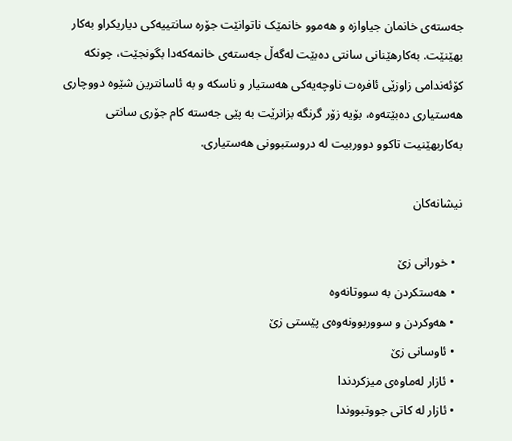جەستەی خانمان جیاوازە و هەموو خانمێک ناتوانێت جۆرە سانتییەکی دیاریکراو بەکار بهێنێت. بەکارهێنانی سانتی دەبێت لەگەڵ جەستەی خانمەکەدا بگونجێت، چونکە کۆئەندامی زاوزێی ئافرەت ناوچەیەکی هەستیار و ناسکە و بە ئاسانترین شێوە دووچاری هەستیاری دەبێتەوە، بۆیە زۆر گرنگە بزانرێت بە پێی جەستە کام جۆری سانتی بەکاربهێنیت تاکوو دووربیت لە دروستبوونی هەستیاری.

نیشانەکان

  • خورانی زێ
  • هەستکردن بە سووتانەوە
  • هەوکردن و سووربوونەوەی پێستی زێ
  • ئاوسانی زێ
  • ئازار لەماوەی میزکردندا
  • ئازار لە کاتی جووتبووندا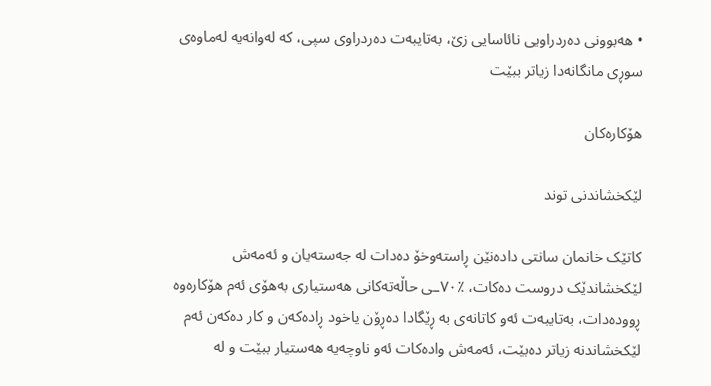• هەبوونی دەردراویی نائاسایی زێ، بەتایبەت دەردراوی سپی، کە لەوانەیە لەماوەی سوڕی مانگانەدا زیاتر ببێت

هۆکارەکان

لێکخشاندنی توند

کاتێک خانمان سانتی دادەنێن ڕاستەوخۆ دەدات له جەستەیان و ئەمەش لێکخشاندێک دروست دەکات، ٪٧٠ـی حاڵەتەکانی هەستیاری بەهۆی ئەم هۆکارەوە ڕوودەدات، بەتایبەت ئەو کاتانەی بە ڕێگادا دەڕۆن یاخود ڕادەکەن و کار دەکەن ئەم لێکخشاندنە زیاتر دەبێت، ئەمەش وادەکات ئەو ناوچەیە هەستیار ببێت و لە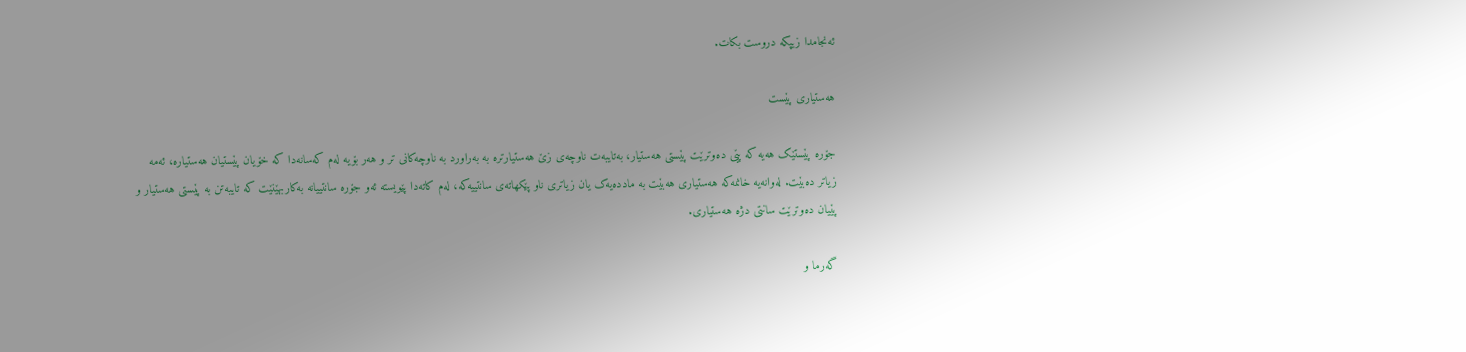ئەنجامدا زیپکە دروست بکات.

هەستیاری پێست

جۆرە پێستێک هەیە کە پێی دەوترێت پێستی هەستیار، بەتایبەت ناوچەی زێ هەستیارترە بە بەراورد بە ناوچەکانی تر و هەر بۆیە لەم کەسانەدا کە خۆیان پێستیان هەستیارە، ئەمە زیاتر دەبێت. لەوانەیە خانمەکە هەستیاری هەبێت بە ماددەیەک یان زیاتری ناو پێکهاتەی سانتییەکە، لەم کاتەدا پێویستە ئەو جۆرە سانتییانە بەکاربهێنێت کە تایبەتن بە پێستی هەستیار و پێیان دەوترێت سانتی دژە هەستیاری.

گەرما و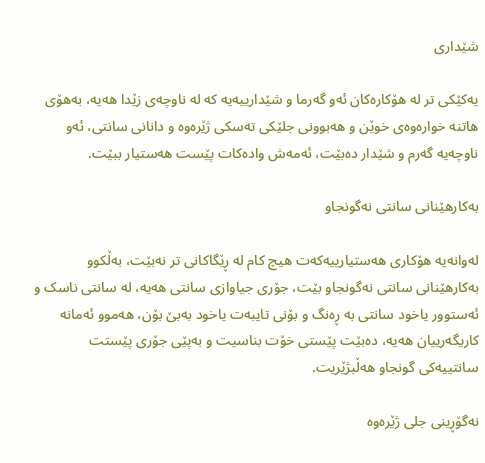شێداری

یەکێکی تر لە هۆکارەکان ئەو گەرما و شێدارییەیە کە لە ناوچەی زێدا هەیە، بەهۆی هاتنە خوارەوەی خوێن و هەبوونی جلێکی تەسکی ژێرەوە و دانانی سانتی، ئەو ناوچەیە گەرم و شێدار دەبێت، ئەمەش وادەکات پێست هەستیار ببێت.

بەکارهێنانی سانتی نەگونجاو

لەوانەیە هۆکاری هەستیارییەکەت هیچ کام لە ڕێگاکانی تر نەبێت، بەڵکوو بەکارهێنانی سانتی نەگونجاو بێت، جۆری جیاوازی سانتی هەیە، لە سانتی ناسک و ئەستوور یاخود سانتی بە ڕەنگ و بۆنی تایبەت یاخود بەبێ بۆن، هەموو ئەمانە کاریگەرییان هەیە، دەبێت پێستی خۆت بناسیت و بەپێی جۆری پێستت سانتییەکی گونجاو هەڵبژێریت.

نەگۆڕینی جلی ژێرەوە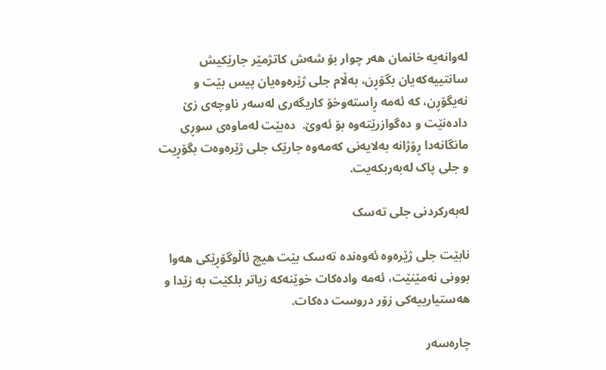لەوانەیە خانمان هەر چوار بۆ شەش کاتژمێر جارێکیش سانتییەکەیان بگۆڕن، بەڵام جلی ژێرەوەیان پیس بێت و نەیگۆڕن، کە ئەمە ڕاستەوخۆ کاریگەری لەسەر ناوچەی زێ دادەنێت و دەگوازرێتەوە بۆ ئەوێ.  دەبێت لەماوەی سوڕی مانگانەدا ڕۆژانە بەلایەنی کەمەوە جارێک جلی ژێرەوەت بگۆڕیت و جلی پاک لەبەربکەیت.

لەبەرکردنی جلی تەسک

نابێت جلی ژێرەوە ئەوەندە تەسک بێت هیچ ئاڵوگۆڕێکی هەوا بوونی نەمێنێت، ئەمە وادەکات خوێنەکە زیاتر بلکێت بە زێدا و هەستیارییەکی زۆر دروست دەکات.

چارەسەر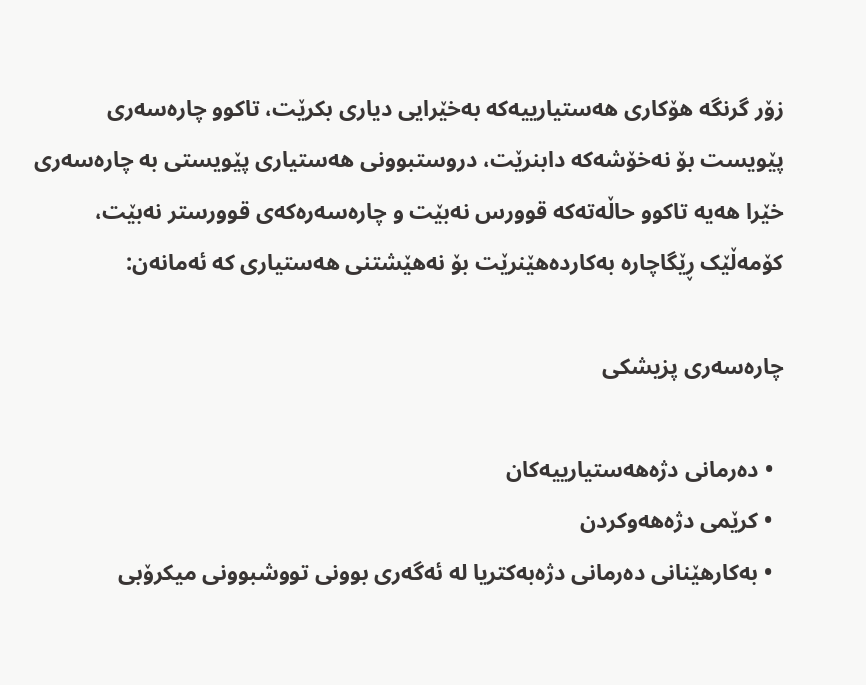زۆر گرنگە هۆکاری هەستیارییەکە بەخێرایی دیاری بکرێت، تاکوو چارەسەری پێویست بۆ نەخۆشەکە دابنرێت، دروستبوونی هەستیاری پێویستی بە چارەسەری خێرا هەیە تاکوو حاڵەتەکە قوورس نەبێت و چارەسەرەکەی قوورستر نەبێت، کۆمەڵێک ڕێگاچارە بەکاردەهێنرێت بۆ نەهێشتنی هەستیاری کە ئەمانەن:

چارەسەری پزیشکی

  • دەرمانی دژەهەستیارییەکان
  • کرێمی دژەهەوکردن
  • بەکارهێنانی دەرمانی دژەبەکتریا لە ئەگەری بوونی تووشبوونی میکرۆبی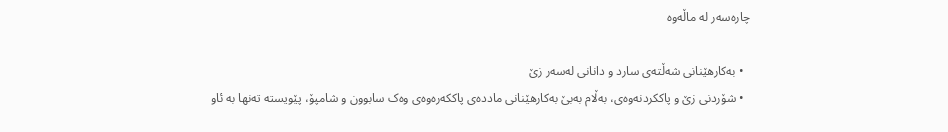چارەسەر لە ماڵەوە

  • بەکارهێنانی شەڵتەی سارد و دانانی لەسەر زێ
  • شۆردنی زێ و پاککردنەوەی، بەڵام بەبێ بەکارهێنانی ماددەی پاککەرەوەی وەک سابوون و شامپۆ، پێویستە تەنها بە ئاو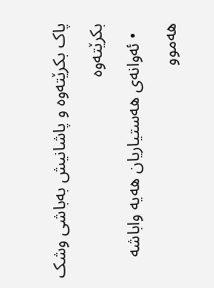پاک بکرێتەوە و پاشانیش بەباشی وشک بکرێتەوە
  • ئەوانەی هەستیاریان هەیە واباشە هەموو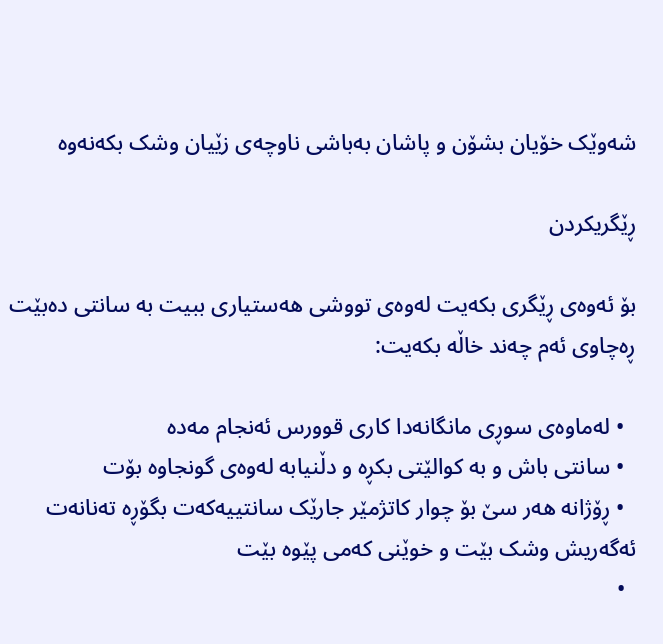شەوێک خۆیان بشۆن و پاشان بەباشی ناوچەی زێیان وشک بکەنەوە

ڕێگریکردن

بۆ ئەوەی ڕێگری بکەیت لەوەی تووشی هەستیاری ببیت بە سانتی دەبێت ڕەچاوی ئەم چەند خاڵە بکەیت:

  • لەماوەی سوڕی مانگانەدا کاری قوورس ئەنجام مەدە
  • سانتی باش و بە کوالێتی بکڕە و دڵنیابە لەوەی گونجاوە بۆت
  • ڕۆژانە هەر سێ بۆ چوار کاتژمێر جارێک سانتییەکەت بگۆڕە تەنانەت ئەگەریش وشک بێت و خوێنی کەمی پێوە بێت
  •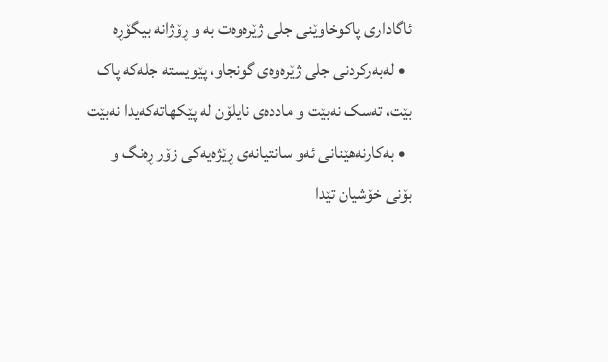ئاگاداری پاکوخاوێنی جلی ژێرەوەت بە و ڕۆژانە بیگۆڕە
  • لەبەرکردنی جلی ژێرەوەی گونجاو، پێویستە جلەکە پاک بێت، تەسک نەبێت و ماددەی نایلۆن لە پێکهاتەکەیدا نەبێت
  • بەکارنەهێنانی ئەو سانتیانەی ڕێژەیەکی زۆر ڕەنگ و بۆنی خۆشیان تێدا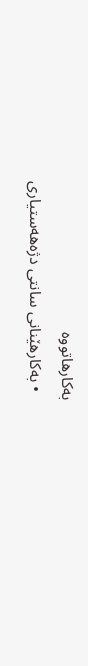بەکارهاتووە
  • بەکارهێنانی سانتی دژەهەستیاری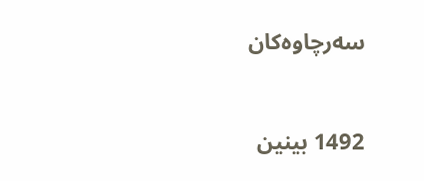سەرچاوەکان



1492 بینین